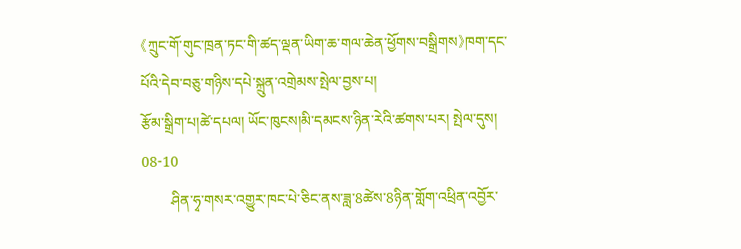《ཀྲུང་གོ་གུང་ཁྲན་ཏང་གི་ཚད་ལྡན་ཡིག་ཆ་གལ་ཆེན་ཕྱོགས་བསྒྲིགས》ཁག་དང་པོའི་དེབ་བཅུ་གཉིས་དཔེ་སྐྲུན་འགྲེམས་སྤེལ་བྱས་པ།
རྩོམ་སྒྲིག་པ།ཚེ་དཔལ། ཡོང་ཁུངས།མི་དམངས་ཉིན་རེའི་ཚགས་པར། སྤེལ་དུས། 08-10
        ཤིན་ཧྭ་གསར་འགྱུར་ཁང་པེ་ཅིང་ནས་ཟླ་8ཚེས་8ཉིན་གློག་འཕྲིན་འབྱོར་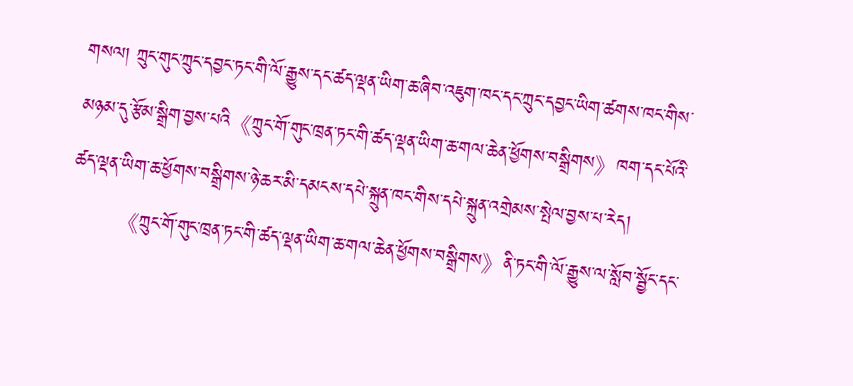གསལ། ཀྲུང་གུང་ཀྲུང་དབྱང་ཏང་གི་ལོ་རྒྱུས་དང་ཚད་ལྡན་ཡིག་ཆ་ཞིབ་འཇུག་ཁང་དང་ཀྲུང་དབྱང་ཡིག་ཚགས་ཁང་གིས་མཉམ་དུ་རྩོམ་སྒྲིག་བྱས་པའི《ཀྲུང་གོ་གུང་ཁྲན་ཏང་གི་ཚད་ལྡན་ཡིག་ཆ་གལ་ཆེན་ཕྱོགས་བསྒྲིགས》ཁག་དང་པོའི་ཚད་ལྡན་ཡིག་ཆ་ཕྱོགས་བསྒྲིགས་ཉེ་ཆར་མི་དམངས་དཔེ་སྐྲུན་ཁང་གིས་དཔེ་སྐྲུན་འགྲེམས་སྤེལ་བྱས་པ་རེད།
        《ཀྲུང་གོ་གུང་ཁྲན་ཏང་གི་ཚད་ལྡན་ཡིག་ཆ་གལ་ཆེན་ཕྱོགས་བསྒྲིགས》ནི་ཏང་གི་ལོ་རྒྱུས་ལ་སློབ་སྦྱོང་དང་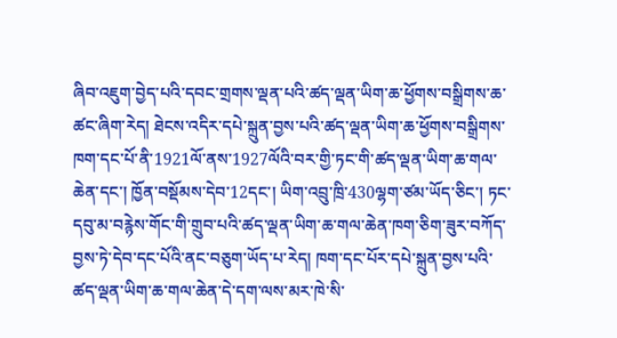ཞིབ་འཇུག་བྱེད་པའི་དབང་གྲགས་ལྡན་པའི་ཚད་ལྡན་ཡིག་ཆ་ཕྱོགས་བསྒྲིགས་ཆ་ཚང་ཞིག་རེད། ཐེངས་འདིར་དཔེ་སྐྲུན་བྱས་པའི་ཚད་ལྡན་ཡིག་ཆ་ཕྱོགས་བསྒྲིགས་ཁག་དང་པོ་ནི་1921ལོ་ནས་1927ལོའི་བར་གྱི་ཏང་གི་ཚད་ལྡན་ཡིག་ཆ་གལ་ཆེན་དང་། ཁྱོན་བསྡོམས་དེབ་12དང་། ཡིག་འབྲུ་ཁྲི་430ལྷག་ཙམ་ཡོད་ཅིང་། ཏང་དབུ་མ་བརྙེས་གོང་གི་གྲུབ་པའི་ཚད་ལྡན་ཡིག་ཆ་གལ་ཆེན་ཁག་ཅིག་ཟུར་བཀོད་བྱས་ཏེ་དེབ་དང་པོའི་ནང་བཅུག་ཡོད་པ་རེད། ཁག་དང་པོར་དཔེ་སྐྲུན་བྱས་པའི་ཚད་ལྡན་ཡིག་ཆ་གལ་ཆེན་དེ་དག་ལས་མར་ཁེ་སི་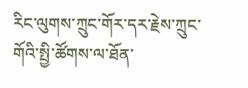རིང་ལུགས་ཀྲུང་གོར་དར་རྗེས་ཀྲུང་གོའི་སྤྱི་ཚོགས་ལ་ཐོན་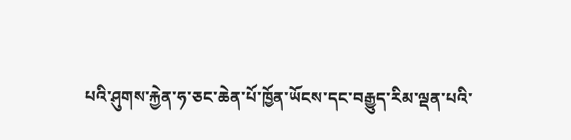པའི་ཤུགས་རྐྱེན་ཧ་ཅང་ཆེན་པོ་ཁྱོན་ཡོངས་དང་བརྒྱུད་རིམ་ལྡན་པའི་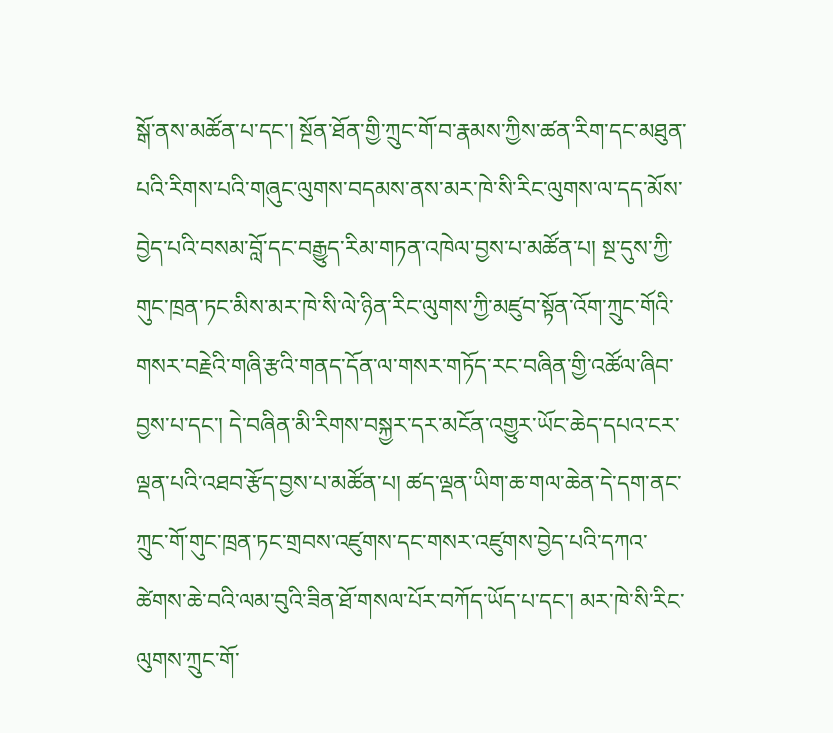སྒོ་ནས་མཚོན་པ་དང་། སྔོན་ཐོན་གྱི་ཀྲུང་གོ་བ་རྣམས་ཀྱིས་ཚན་རིག་དང་མཐུན་པའི་རིགས་པའི་གཞུང་ལུགས་བདམས་ནས་མར་ཁེ་སི་རིང་ལུགས་ལ་དད་མོས་བྱེད་པའི་བསམ་བློ་དང་བརྒྱུད་རིམ་གཏན་འཁེལ་བྱས་པ་མཚོན་པ། སྔ་དུས་ཀྱི་གུང་ཁྲན་ཏང་མིས་མར་ཁེ་སི་ལེ་ཉིན་རིང་ལུགས་ཀྱི་མཛུབ་སྟོན་འོག་ཀྲུང་གོའི་གསར་བརྗེའི་གཞི་རྩའི་གནད་དོན་ལ་གསར་གཏོད་རང་བཞིན་གྱི་འཚོལ་ཞིབ་བྱས་པ་དང་། དེ་བཞིན་མི་རིགས་བསྐྱར་དར་མངོན་འགྱུར་ཡོང་ཆེད་དཔའ་ངར་ལྡན་པའི་འཐབ་རྩོད་བྱས་པ་མཚོན་པ། ཚད་ལྡན་ཡིག་ཆ་གལ་ཆེན་དེ་དག་ནང་ཀྲུང་གོ་གུང་ཁྲན་ཏང་གྲབས་འཛུགས་དང་གསར་འཛུགས་བྱེད་པའི་དཀའ་ཚེགས་ཆེ་བའི་ལམ་བུའི་ཟིན་ཐོ་གསལ་པོར་བཀོད་ཡོད་པ་དང་། མར་ཁེ་སི་རིང་ལུགས་ཀྲུང་གོ་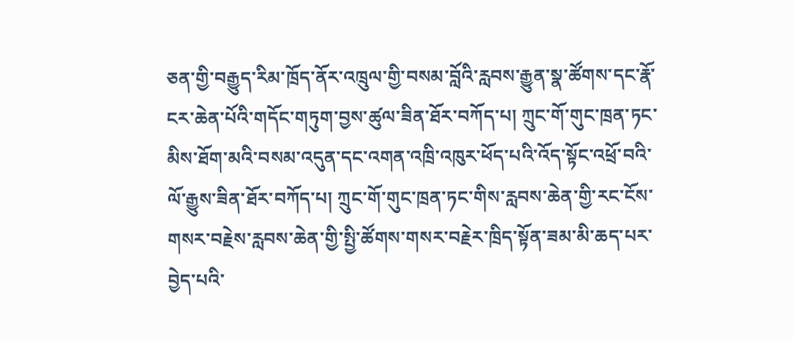ཅན་གྱི་བརྒྱུད་རིམ་ཁྲོད་ནོར་འཁྲུལ་གྱི་བསམ་བློའི་རླབས་རྒྱུན་སྣ་ཚོགས་དང་རྣོ་ངར་ཆེན་པོའི་གདོང་གཏུག་བྱས་ཚུལ་ཟིན་ཐོར་བཀོད་པ། ཀྲུང་གོ་གུང་ཁྲན་ཏང་མིས་ཐོག་མའི་བསམ་འདུན་དང་འགན་འཁྲི་འཁུར་ཕོད་པའི་འོད་སྟོང་འཕྲོ་བའི་ལོ་རྒྱུས་ཟིན་ཐོར་བཀོད་པ། ཀྲུང་གོ་གུང་ཁྲན་ཏང་གིས་རླབས་ཆེན་གྱི་རང་ངོས་གསར་བརྗེས་རླབས་ཆེན་གྱི་སྤྱི་ཚོགས་གསར་བརྗེར་ཁྲིད་སྟོན་ཟམ་མི་ཆད་པར་བྱེད་པའི་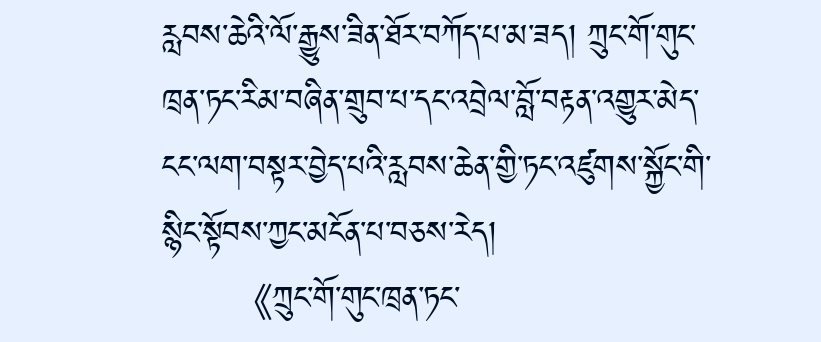རླབས་ཆེའི་ལོ་རྒྱུས་ཟིན་ཐོར་བཀོད་པ་མ་ཟད། ཀྲུང་གོ་གུང་ཁྲན་ཏང་རིམ་བཞིན་གྲུབ་པ་དང་འབྲེལ་བློ་བརྟན་འགྱུར་མེད་ངང་ལག་བསྟར་བྱེད་པའི་རླབས་ཆེན་གྱི་ཏང་འཛུགས་སྐྱོང་གི་སྙིང་སྟོབས་ཀྱང་མངོན་པ་བཅས་རེད།
        《ཀྲུང་གོ་གུང་ཁྲན་ཏང་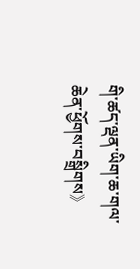གི་ཚད་ལྡན་ཡིག་ཆ་གལ་ཆེན་ཕྱོགས་བསྒྲིགས》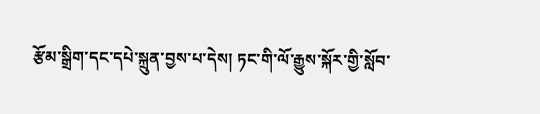རྩོམ་སྒྲིག་དང་དཔེ་སྐྲུན་བྱས་པ་དེས། ཏང་གི་ལོ་རྒྱུས་སྐོར་གྱི་སློབ་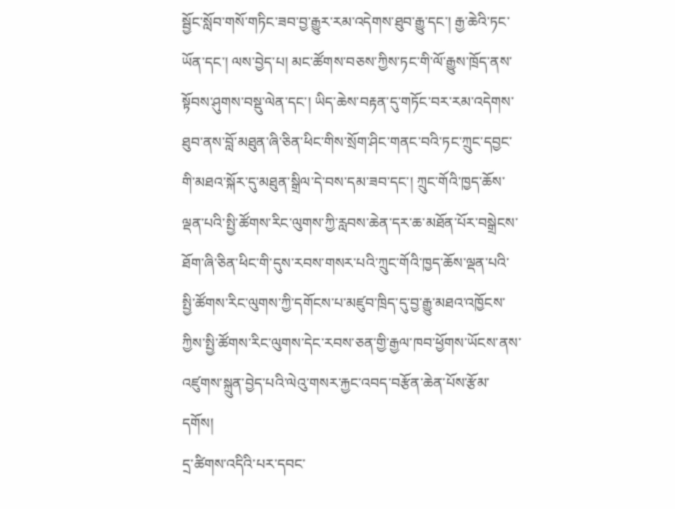སྦྱོང་སློབ་གསོ་གཏིང་ཟབ་བྱ་རྒྱུར་རམ་འདེགས་ཐུབ་རྒྱུ་དང་། རྒྱ་ཆེའི་ཏང་ཡོན་དང་། ལས་བྱེད་པ། མང་ཚོགས་བཅས་ཀྱིས་ཏང་གི་ལོ་རྒྱུས་ཁྲོད་ནས་སྟོབས་ཤུགས་བསྡུ་ལེན་དང་། ཡིད་ཆེས་བརྟན་དུ་གཏོང་བར་རམ་འདེགས་ཐུབ་ནས་བློ་མཐུན་ཞི་ཅིན་ཕིང་གིས་སྲོག་ཤིང་གནང་བའི་ཏང་ཀྲུང་དབྱང་གི་མཐའ་སྐོར་དུ་མཐུན་སྒྲིལ་དེ་བས་དམ་ཟབ་དང་། ཀྲུང་གོའི་ཁྱད་ཆོས་ལྡན་པའི་སྤྱི་ཚོགས་རིང་ལུགས་ཀྱི་རླབས་ཆེན་དར་ཆ་མཐོན་པོར་བསྒྲེངས་ཐོག་ཞི་ཅིན་ཕིང་གི་དུས་རབས་གསར་པའི་ཀྲུང་གོའི་ཁྱད་ཆོས་ལྡན་པའི་སྤྱི་ཚོགས་རིང་ལུགས་ཀྱི་དགོངས་པ་མཛུབ་ཁྲིད་དུ་བྱ་རྒྱུ་མཐའ་འཁྱོངས་ཀྱིས་སྤྱི་ཚོགས་རིང་ལུགས་དེང་རབས་ཅན་གྱི་རྒྱལ་ཁབ་ཕྱོགས་ཡོངས་ནས་འཛུགས་སྐྲུན་བྱེད་པའི་ལེའུ་གསར་རྐྱང་འབད་བརྩོན་ཆེན་པོས་རྩོམ་དགོས།
དྲ་ཚིགས་འདིའི་པར་དབང་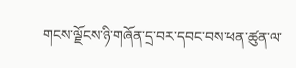གངས་ལྗོངས་ཉི་གཞོན་དྲ་བར་དབང་བས་ཕན་ཚུན་ལ་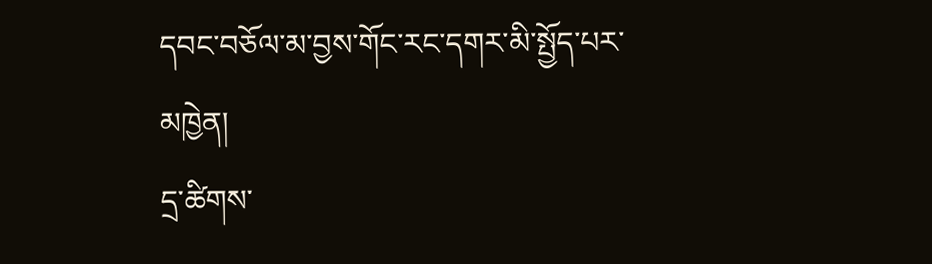དབང་བཅོལ་མ་བྱས་གོང་རང་དགར་མི་སྤྱོད་པར་མཁྱེན།
དྲ་ཚིགས་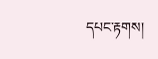དཔང་རྟགས།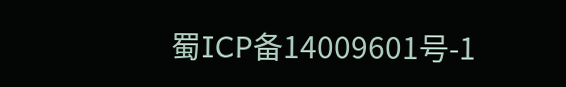蜀ICP备14009601号-1